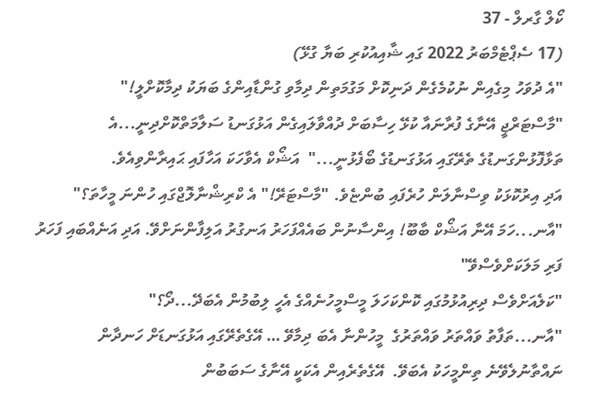ކޯލް ގާރލް - 37
(17 ސެޕްޓެމްބަރު 2022 ގައި ޝާއިއުކުރި ބަޔާ ގުޅޭ)
"އެ ދުވަހު މިގެއިން ނުކުމެގެން ދަނިކޮށް މަގުމަތިން ދިމާވި ގުންޑާއިންގެ ބަޔަކު ދިމާކޮށްލީ!"
"މާސްޓަރްޖީ އޭނާގެ ފުރާނައާ ކުޅޭ ހިސާބަށް ދުއްވާލައިގެން އަޅުގަނޑު ސަލާމަތްކޮށްދިނީ...އެ ތަޅާފޮޅުންގަނޑުގެ ތެރޭގައި އަޅުގަނޑުގެ ބޯފެޅުނީ..."  އަޝޯކް އެވާހަކަ އަހާފައި ޙައިރާންވިއެވެ.
އަދި އިރުކޮޅަކު ވިސްނާލަން ހުރެފައި ބުންޏެވެ. "މާސްޓަރޭ!" އެ ކްރިޝްނާލޮޖްގައި ހުންނަ މީހާތަ؟"
"އާނ...ހަމަ އޭނާ އަޝޯކް ބާބޫ! އިންސާނުން ބައެއްފަހަރު އަނގުރު އަލިފާންނަށްވޭ. އަދި އަނެއްބައި ފަހަރު ފަރި މަލަކަށްވެސްވޭ"
"ކަލެއަށްވެސް ދިރިއުޅުމުގައި ކޮންކަހަލަ މީސްމީހުނެއްގެ އެހީ ލިބުމުން އެބަދޭ...ދޯ؟"
"އާނ...ތަފާތު ވައްތަރު ވައްތަރުގެ  މީހުންނާ އެބަ ދިމާވޭ … އޭގެތެރޭގައި އަޅުގަނޑަށް ހަނދާން ނައްތާނުލެވޭނެ ތިންމީހަކު އެބަވޭ.  އޭގެތެރެއިން އެކަކީ އޭނާގެ ސަބަބުން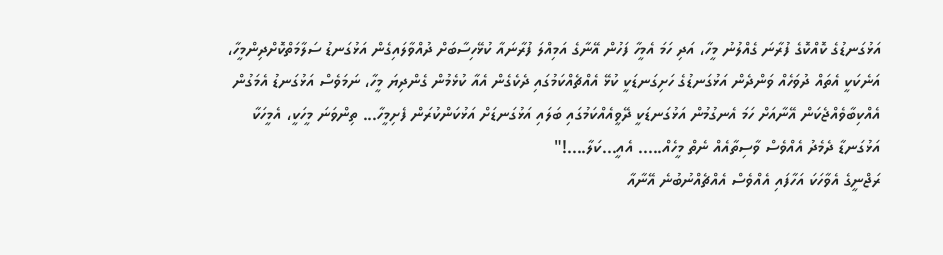އަޅުގަނޑުގެ ކޮއްކޮގެ ފުރާނަ ގެއްލުނު މީހާ، އަދި ހަމަ އެމީހާ ފަހުން އޭނާގެ އަމިއްލަ ފުރާނައާ ކުޅޭހިސާބަށް ދުއްވާލައިގެން އަޅުގަނޑު ސަލާމަތްކޮށްދިންމީހާ، އަނެކަކީ އެތައް ދުވަހެއް ވަންދެން އަޅުގަނޑުގެ ހަށިގަނޑަކީ ކުޅޭ އެއްޗެއްކަމުގައި ދެކެގެން އެއާ ކުޅެމުން ގެންދިޔަ މީހާ، ނަމަވެސް އަޅުގަނޑު އެމަގުން އެއްކިބާވެއްޖެކަން އޭނާއަށް ހަމަ އެނގުމުން އަޅުގަނޑަކީ ދޭވީއެއްކަމުގައި ބަލައި އަޅުގަނޑަށް އަޅުކަންކުރަން ފެށިމީހާ... ތިންވަނަ މީހަކީ، އެމީހަކާ އަޅުގަނޑާ ދެމެދު އެއްވެސް ވާސިތާއެއް ނެތް މީހެއް..... އެއީ...ކަލާ....!"
ރަޖްނީގެ އެވާހަކަ އަހާފައި އެއްވެސް އެއްޗެއްނުބުނެ އޭނާއާ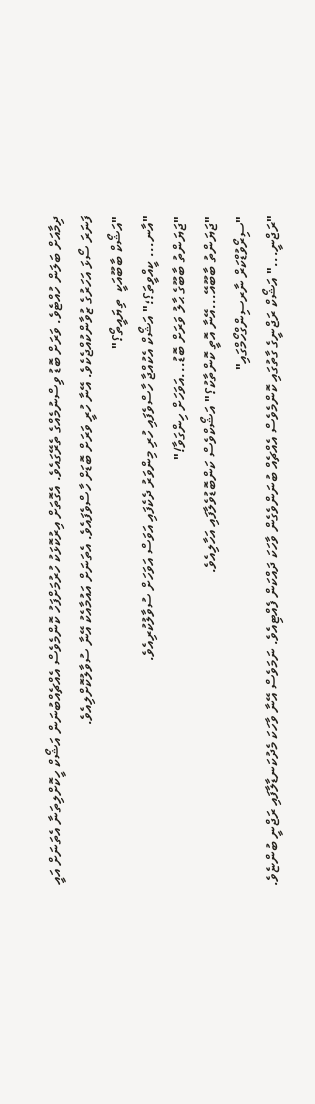ދިމާއަށް ބަލަން ހުއްޓެވެ. ވަރަށް ބޮޑު ވިސްނުމެއްގެ ތެރޭގައެވެ. އެގޮތަށް އިރުކޮޅަކު ހުރުމަށްފަހު ކޮންމެވެސް އެއްޗެއްބުނަން އަޝޯކް ހީކޮށްލިތަނާ އެތަނަށް އައީ ފަނަރަ ސޯޅަ އަހަރުގެ ޒުވާންކުއްޖެކެވެ. އޭނާ ހުރީ ވަރަށް ބޮޑަށް ހާސްވެފައެވެ. އެތަނަށް އައުމާއެކު އޭނާ ސުވާލުކޮށްލިއެވެ.
"އަޝޯކް ބާބޫއަކީ  ތިޔައީތޯ؟"
"އާނ... ކީއްވީތަ؟؛" އަޝޯކް އެކުއްޖާ ހާސްވެފައި ހުރި މިންވަރު ދެކެފައި އަވަސް އަވަހަށް ސުވާލުކުރިއެވެ.
"ޖަޔަންތު ބާބޫގެ ޙާލު ވަރަށް ބޮޑު...އަވަހަށް ހިންގަވާ!"
"ޖަޔަންތު ބާބޫއޭ...އޭނާ އޮތީ ކޮންތާކު؟" އަޝޯކްވެސް ކަންބޮޑުވެލާފައި އަހާލިއެވެ.
"ސިރޯވުޑްކަރް ނާރސިންގްހޯމްގައި"
"ރަޖްނީ..." އަޝޯކް ރަޖްނީގެ ގާތުގައި ކޮންމެވެސް އެއްޗެއް ބުނަންވެގެން ވާހަކަ ދައްކަން ފެއްޓިއެވެ. ނަމަވެސް އޭނާ ވާހަކަ މެދުކަނޑާލާފައި ރަޖްނީ ބުންޏެވެ.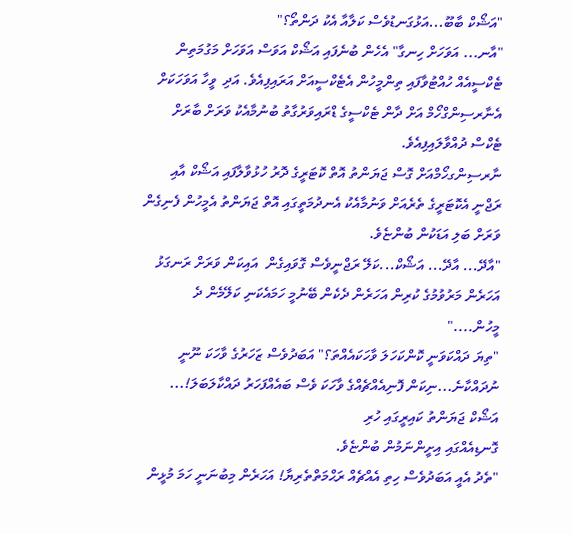"އަޝޯކް ބާބޫ...އަޅުގަނޑުވެސް ކަލާއާ އެކު ދަންތޯ؟"
"އާނ... އަވަހަށް ހިނގާ" އެހެން ބުނެފައި އަޝޯކް އަވަސް އަވަހަށް މަގުމަތިން ޓެކްސީއެއް ހުއްޓުވާފައި ތިންމީހުން އެޓެކްސީއަށް އަރައިފިއެވެ. އަދި  ވީހާ އަވަހަކަށް އެނާރސިންގްހޯމް އަށް ދާން ޓެކްސީގެ ޑްރައިވަރުގާތު ބުނުމާއެކު ވަރަށް ބާރަށް ޓެކްސް ދުއްވާލައިފިއެވެ.
ނާރސިންގހޯމްއަށް ގޮސް ޖަޔަންތު އޮތް ކޮޓަރީގެ ދޮރު ހުޅުވާލާފައި އަޝޯކް އާއި ރަޖްނީ އެކޮޓަރީގެ ތެރެއަށް ވަނުމާއެކު އެނދުމަތީގައި އޮތް ޖަޔަންތު އެމީހުން ފެނިގެން ވަރަށް ބަލި އަޑަކުން ބުންޏެވެ.
"އާދޭ... އާދޭ... އަޝޯކް...ކަލޭ ރަޖްނީވެސް ގޮވައިގެން  އައިކަން ވަރަށް ރަނގަޅު އަހަރެން މަރުވުމުގެ ކުރިން އަހަރެން ދެކެން ބޭނުމީ ހަމައެކަނި ކަލޭމެން ދެ މީހުން...."
"ތިޔަ ދައްކަވަނީ ކޮންކަހަލަ ވާހަކައެއްތަ؟" އަބަދުވެސް ޒަހަރުގެ ވާހަކަ ނޫނީ ނުދައްކާނެ...ނިކަން ފޮނިއެއްޗެއްގެ ވާހަކަ ވެސް ބައެއްފަހަރު ދައްކާލަބަލަ!... އަޝޯކް ޖަޔަންތު ކައިރީގައި ހުރި
ގޮނޑިއެއްގައި އިށީންނަމުން ބުންޏެވެ.
"ތެދު އެއީ އަބަދުވެސް ހިތި އެއްޗެއް ރަޙްމަތްތެރިޔާ! އަހަރެން މިބުނަނީ ހަމަ މުޅީން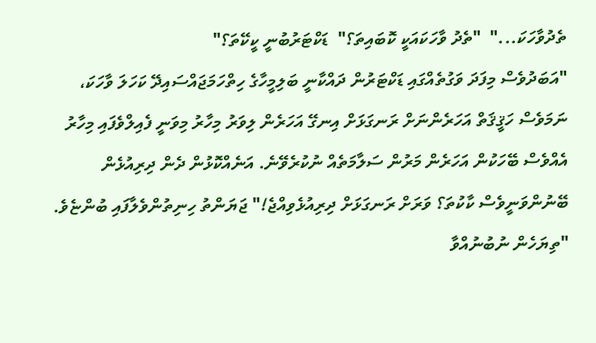ތެދުވާހަކަ..."  "ތެދު ވާހަކައަކީ ކޮބައިތަ؟"  ޑަކްޓަރުބުނީ ކީކޭތަ؟"
"އަބަދުވެސް މިފަދަ ވަގުތެއްގައި ޑަކްޓަރުން ދައްކާނީ ބަލިމީހާގެ ހިތްހަމަޖައްސައިދޭ ކަހަލަ ވާހަކަ، ނަމަވެސް ހަޤީޤަތް އަހަރެންނަށް ރަނގަޅަށް އިނގޭ އަހަރެން ލިވަރު މިހާރު މިވަނީ ފެއިލްވެފައި މިހާރު އެއްވެސް ބޭހަކުން އަހަރެން މަރުން ސަލާމަތެއް ނުކުރެވޭނެ. އަނެއްކޮޅުން ދެން ދިރިއުޅެން ބޭނުންވަނީވެސް ކާކުތަ؟ ވަރަށް ރަނގަޅަށް ދިރިއުޅެވިއްޖެ!" ޖަޔަންތު ހިނިތުންވެލާފައި ބުންޏެވެ.
"ތިޔަހެން ނުބުނުއްވާ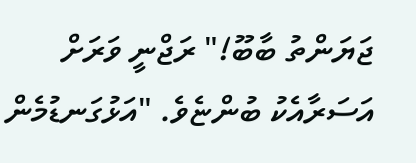ޖަޔަންތު ބާބޫ!" ރަޖްނީ ވަރަށް އަސަރާއެކު ބުންޏެވެ. "އަޅުގަނޑުމެން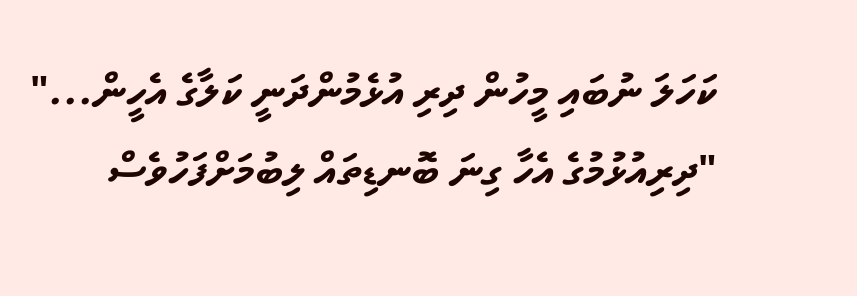ކަހަލަ ނުބައި މީހުން ދިރި އުޅެމުންދަނީ ކަލާގެ އެހީން..."
"ދިރިއުޅުމުގެ އެހާ ގިނަ ބޮނޑިތައް ލިބުމަށްފަހުވެސް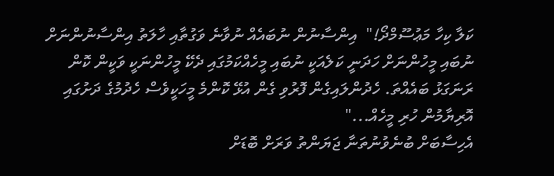ކަލާ ކިހާ މަޢުސޫމްދޯ!"  އިންސާނުން ނުބައެއް ނުވާނެ ވަގުތާއި ހާލަތު އިންސާނުންނަށް ނުބައި މީހުންނަށް ހަދަނީ ކަލެއަކީ ނުބައި މީހެއްކަމުގައި ދެކޭ މީހުންނަކީ ވަކީން ކޮން ރަނަގަޅު ބައެއްތަ. ހެދުންލައިގެން ފޮރުވި ގެން އުޅޭ ކޮންމެ މީހަކީވެސް ހެދުމުގެ ދަށުގައި އޮރިޔާމުން ހުރި މީހެއް..."
އެހިސާބަށް ބުނެވުނުތަނާ ޖަޔަންތު ވަރަށް ބޮޑަށް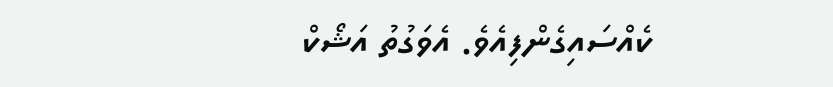ކެއްސައިގެންފިއެވެ. އެވަގުތު އަޝޯކް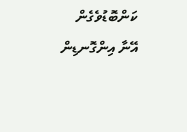ކަންބޮޑުވެގެން އޭނާ އިންގޮނޑިން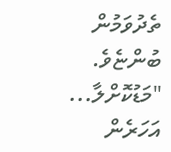ތެދުވަމުން ބުންޏެވެ.
"މަޑުކޮށްލާ... އަހަރެން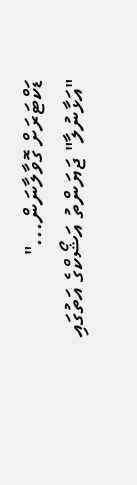ޑަކްޓަރަށް ގޮވާލާނަން..."
"އަޅާނުލާ" ޖަޔަންތު އަޝޯކްގެ އަތުގައި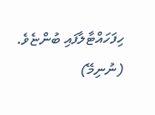ހިފަހައްޓާލާފައި ބުންޏެވެ.
(ނުނިމޭ)